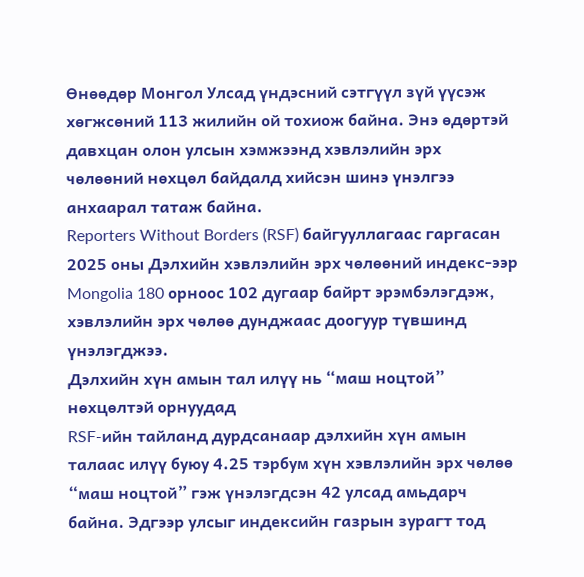Өнөөдөр Монгол Улсад үндэсний сэтгүүл зүй үүсэж хөгжсөний 113 жилийн ой тохиож байна. Энэ өдөртэй давхцан олон улсын хэмжээнд хэвлэлийн эрх чөлөөний нөхцөл байдалд хийсэн шинэ үнэлгээ анхаарал татаж байна.
Reporters Without Borders (RSF) байгууллагаас гаргасан 2025 оны Дэлхийн хэвлэлийн эрх чөлөөний индекс-ээр Mongolia 180 орноос 102 дугаар байрт эрэмбэлэгдэж, хэвлэлийн эрх чөлөө дунджаас доогуур түвшинд үнэлэгджээ.
Дэлхийн хүн амын тал илүү нь “маш ноцтой” нөхцөлтэй орнуудад
RSF-ийн тайланд дурдсанаар дэлхийн хүн амын талаас илүү буюу 4.25 тэрбум хүн хэвлэлийн эрх чөлөө “маш ноцтой” гэж үнэлэгдсэн 42 улсад амьдарч байна. Эдгээр улсыг индексийн газрын зурагт тод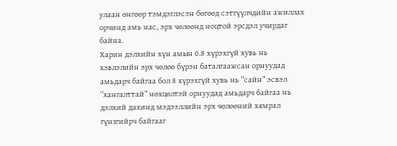улаан өнгөөр тэмдэглэсэн бөгөөд сэтгүүлчдийн ажиллах орчинд амь нас, эрх чөлөөнд ноцтой эрсдэл учирдаг байна.
Харин дэлхийн хүн амын 0.8 хүрэхгүй хувь нь хэвлэлийн эрх чөлөө бүрэн баталгаажсан орнуудад амьдарч байгаа бол 8 хүрэхгүй хувь нь “сайн” эсвэл “хангалттай” нөхцөлтэй орнуудад амьдарч байгаа нь дэлхий дахинд мэдээллийн эрх чөлөөний хямрал гүнзгийрч байгааг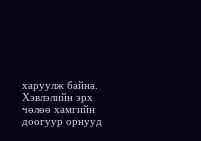харуулж байна.
Хэвлэлийн эрх чөлөө хамгийн доогуур орнууд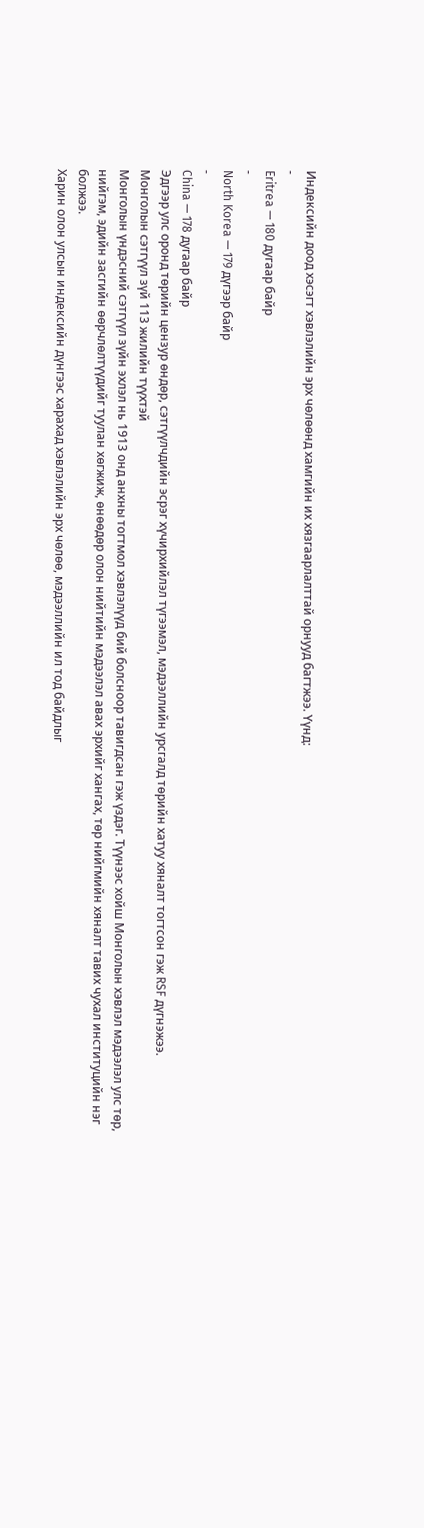Индексийн доод хэсэгт хэвлэлийн эрх чөлөөнд хамгийн их хязгаарлалттай орнууд багтжээ. Үүнд:
-
Eritrea — 180 дугаар байр
-
North Korea — 179 дүгээр байр
-
China — 178 дугаар байр
Эдгээр улс оронд төрийн цензур өндөр, сэтгүүлчдийн эсрэг хүчирхийлэл түгээмэл, мэдээллийн урсгалд төрийн хатуу хяналт тогтсон гэж RSF дүгнэжээ.
Монголын сэтгүүл зүй 113 жилийн түүхтэй
Монголын үндэсний сэтгүүл зүйн эхлэл нь 1913 онд анхны тогтмол хэвлэлүүд бий болсноор тавигдсан гэж үздэг. Түүнээс хойш Монголын хэвлэл мэдээлэл улс төр, нийгэм, эдийн засгийн өөрчлөлтүүдийг туулан хөгжиж, өнөөдөр олон нийтийн мэдээлэл авах эрхийг хангах, төр нийгмийн хяналт тавих чухал институцийн нэг болжээ.
Харин олон улсын индексийн дүнгээс харахад хэвлэлийн эрх чөлөө, мэдээллийн ил тод байдлыг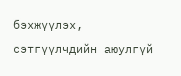бэхжүүлэх, сэтгүүлчдийн аюулгүй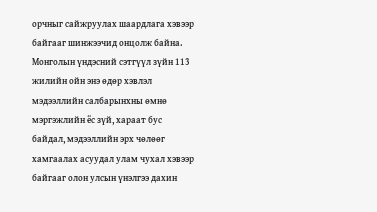орчныг сайжруулах шаардлага хэвээр байгааг шинжээчид онцолж байна.
Монголын үндэсний сэтгүүл зүйн 113 жилийн ойн энэ өдөр хэвлэл мэдээллийн салбарынхны өмнө мэргэжлийн ёс зүй, хараат бус байдал, мэдээллийн эрх чөлөөг хамгаалах асуудал улам чухал хэвээр байгааг олон улсын үнэлгээ дахин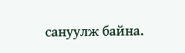сануулж байна.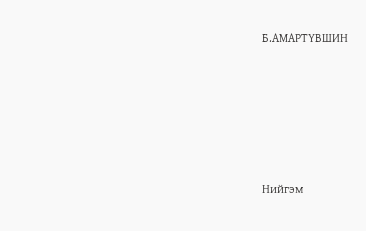Б.АМАРТҮВШИН








Нийгэм